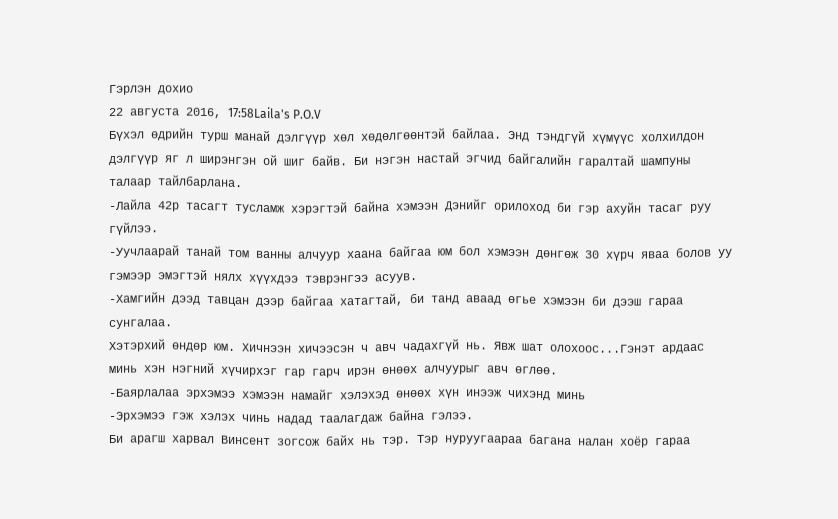Гэрлэн дохио
22 августа 2016, 17:58Laila's P.O.V
Бүхэл өдрийн турш манай дэлгүүр хөл хөдөлгөөнтэй байлаа. Энд тэндгүй хүмүүс холхилдон дэлгүүр яг л ширэнгэн ой шиг байв. Би нэгэн настай эгчид байгалийн гаралтай шампуны талаар тайлбарлана.
-Лайла 42р тасагт тусламж хэрэгтэй байна хэмээн Дэнийг орилоход би гэр ахуйн тасаг руу гүйлээ.
-Уучлаарай танай том ванны алчуур хаана байгаа юм бол хэмээн дөнгөж 30 хүрч яваа болов уу гэмээр эмэгтэй нялх хүүхдээ тэврэнгээ асуув.
-Хамгийн дээд тавцан дээр байгаа хатагтай, би танд аваад өгье хэмээн би дээш гараа сунгалаа.
Хэтэрхий өндөр юм. Хичнээн хичээсэн ч авч чадахгүй нь. Явж шат олохоос...Гэнэт ардаас минь хэн нэгний хүчирхэг гар гарч ирэн өнөөх алчуурыг авч өглөө.
-Баярлалаа эрхэмээ хэмээн намайг хэлэхэд өнөөх хүн инээж чихэнд минь
-Эрхэмээ гэж хэлэх чинь надад таалагдаж байна гэлээ.
Би арагш харвал Винсент зогсож байх нь тэр. Тэр нуруугаараа багана налан хоёр гараа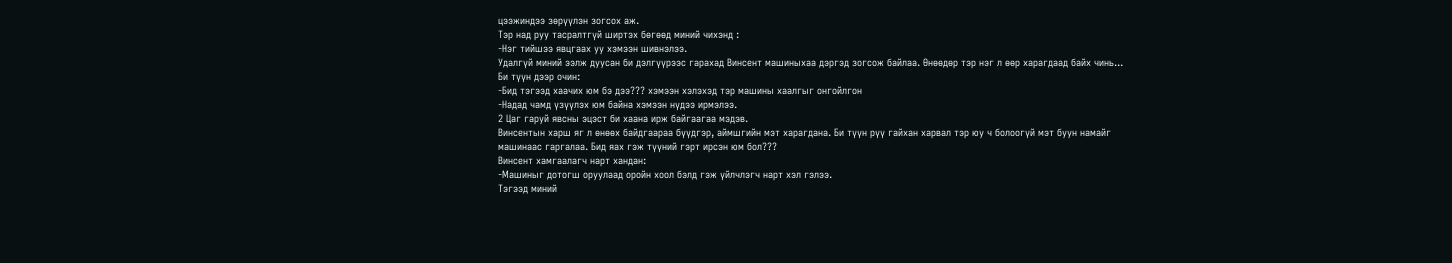цээжиндээ зөрүүлэн зогсох аж.
Тэр над руу тасралтгүй ширтэх бөгөөд миний чихэнд :
-Нэг тийшээ явцгаах уу хэмээн шивнэлээ.
Удалгүй миний ээлж дуусан би дэлгүүрээс гарахад Винсент машиныхаа дэргэд зогсож байлаа. Өнөөдөр тэр нэг л өөр харагдаад байх чинь...
Би түүн дээр очин:
-Бид тэгээд хаачих юм бэ дээ??? хэмээн хэлэхэд тэр машины хаалгыг онгойлгон
-Надад чамд үзүүлэх юм байна хэмээн нүдээ ирмэлээ.
2 Цаг гаруй явсны эцэст би хаана ирж байгаагаа мэдэв.
Винсентын харш яг л өнөөх байдгаараа бүүдгэр, аймшгийн мэт харагдана. Би түүн рүү гайхан харвал тэр юу ч болоогүй мэт буун намайг машинаас гаргалаа. Бид яах гэж түүний гэрт ирсэн юм бол???
Винсент хамгаалагч нарт хандан:
-Машиныг дотогш оруулаад оройн хоол бэлд гэж үйлчлэгч нарт хэл гэлээ.
Тэгээд миний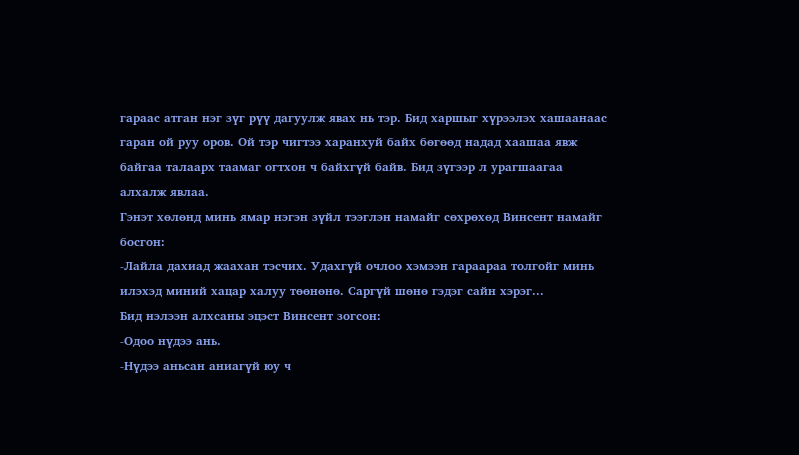гараас атган нэг зүг рүү дагуулж явах нь тэр. Бид харшыг хүрээлэх хашаанаас гаран ой руу оров. Ой тэр чигтээ харанхуй байх бөгөөд надад хаашаа явж байгаа талаарх таамаг огтхон ч байхгүй байв. Бид зүгээр л урагшаагаа алхалж явлаа.
Гэнэт хөлөнд минь ямар нэгэн зүйл тээглэн намайг сөхрөхөд Винсент намайг босгон:
-Лайла дахиад жаахан тэсчих. Удахгүй очлоо хэмээн гараараа толгойг минь илэхэд миний хацар халуу төөнөнө. Саргүй шөнө гэдэг сайн хэрэг...
Бид нэлээн алхсаны эцэст Винсент зогсон:
-Одоо нүдээ ань.
-Нүдээ аньсан аниагүй юу ч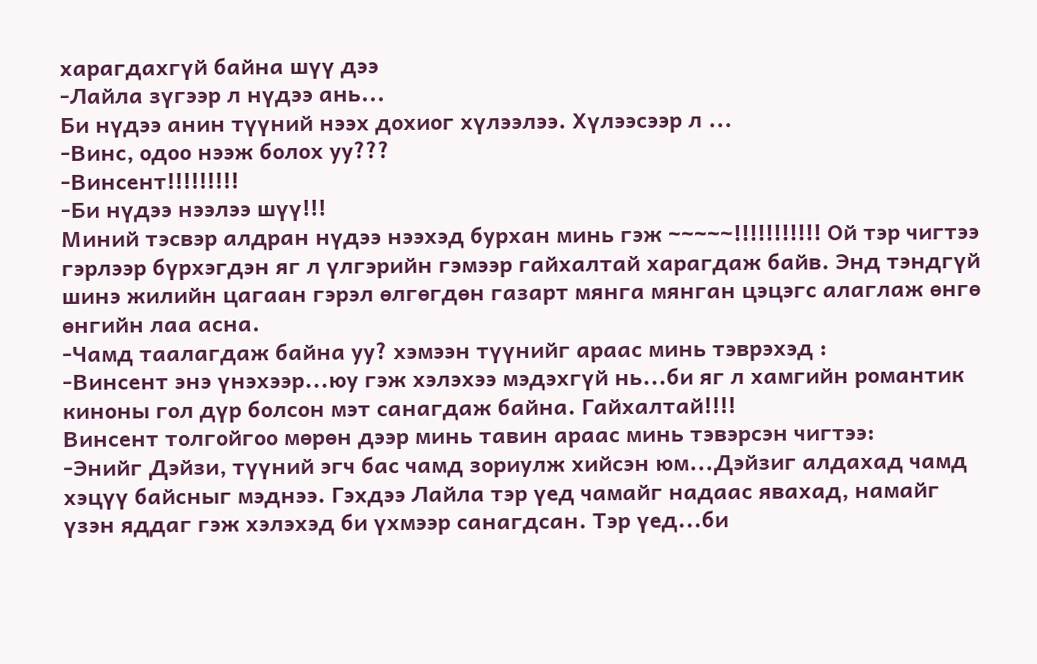харагдахгүй байна шүү дээ
-Лайла зүгээр л нүдээ ань...
Би нүдээ анин түүний нээх дохиог хүлээлээ. Хүлээсээр л ...
-Винс, одоо нээж болох уу???
-Винсент!!!!!!!!!
-Би нүдээ нээлээ шүү!!!
Миний тэсвэр алдран нүдээ нээхэд бурхан минь гэж ~~~~~!!!!!!!!!!! Ой тэр чигтээ гэрлээр бүрхэгдэн яг л үлгэрийн гэмээр гайхалтай харагдаж байв. Энд тэндгүй шинэ жилийн цагаан гэрэл өлгөгдөн газарт мянга мянган цэцэгс алаглаж өнгө өнгийн лаа асна.
-Чамд таалагдаж байна уу? хэмээн түүнийг араас минь тэврэхэд :
-Винсент энэ үнэхээр...юу гэж хэлэхээ мэдэхгүй нь...би яг л хамгийн романтик киноны гол дүр болсон мэт санагдаж байна. Гайхалтай!!!!
Винсент толгойгоо мөрөн дээр минь тавин араас минь тэвэрсэн чигтээ:
-Энийг Дэйзи, түүний эгч бас чамд зориулж хийсэн юм...Дэйзиг алдахад чамд хэцүү байсныг мэднээ. Гэхдээ Лайла тэр үед чамайг надаас явахад, намайг үзэн яддаг гэж хэлэхэд би үхмээр санагдсан. Тэр үед...би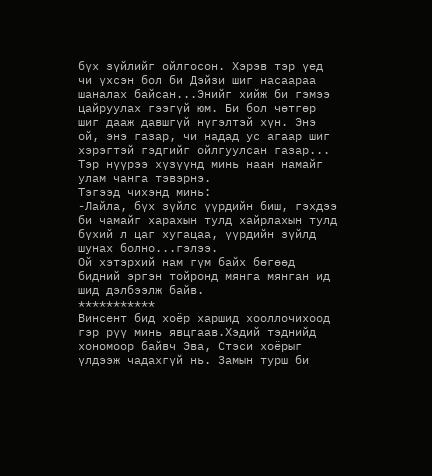бүх зүйлийг ойлгосон. Хэрэв тэр үед чи үхсэн бол би Дэйзи шиг насаараа шаналах байсан...Энийг хийж би гэмээ цайруулах гээгүй юм. Би бол чөтгөр шиг дааж давшгүй нүгэлтэй хүн. Энэ ой, энэ газар, чи надад ус агаар шиг хэрэгтэй гэдгийг ойлгуулсан газар...
Тэр нүүрээ хүзүүнд минь наан намайг улам чанга тэвэрнэ.
Тэгээд чихэнд минь:
-Лайла, бүх зүйлс үүрдийн биш, гэхдээ би чамайг харахын тулд хайрлахын тулд бүхий л цаг хугацаа, үүрдийн зүйлд шунах болно...гэлээ.
Ой хэтэрхий нам гүм байх бөгөөд бидний эргэн тойронд мянга мянган ид шид дэлбээлж байв.
***********
Винсент бид хоёр харшид хооллочихоод гэр рүү минь явцгаав.Хэдий тэднийд хономоор байвч Эва, Стэси хоёрыг үлдээж чадахгүй нь. Замын турш би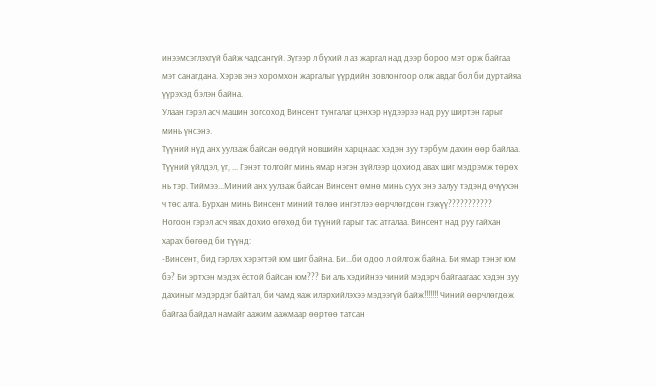инээмсэглэхгүй байж чадсангүй. Зүгээр л бүхий л аз жаргал над дээр бороо мэт орж байгаа мэт санагдана. Хэрэв энэ хоромхон жаргалыг үүрдийн зовлонгоор олж авдаг бол би дуртайяа үүрэхэд бэлэн байна.
Улаан гэрэл асч машин зогсоход Винсент тунгалаг цэнхэр нүдээрээ над руу ширтэн гарыг минь үнсэнэ.
Түүний нүд анх уулзаж байсан өөдгүй новшийн харцнаас хэдэн зуу тэрбум дахин өөр байлаа. Түүний үйлдэл, үг, ... Гэнэт толгойг минь ямар нэгэн зүйлээр цохиод авах шиг мэдрэмж төрөх нь тэр. Тиймээ...Миний анх уулзаж байсан Винсент өмнө минь суух энэ залуу тэдэнд өчүүхэн ч төс алга. Бурхан минь Винсент миний төлөө ингэтлээ өөрчлөгдсөн гэжүү???????????
Ногоон гэрэл асч явах дохио өгөхөд би түүний гарыг тас атгалаа. Винсент над руу гайхан харах бөгөөд би түүнд:
-Винсент, бид гэрлэх хэрэгтэй юм шиг байна. Би...би одоо л ойлгож байна. Би ямар тэнэг юм бэ? Би эртхэн мэдэх ёстой байсан юм??? Би аль хэдийнээ чиний мэдэрч байгаагаас хэдэн зуу дахиныг мэдэрдэг байтал, би чамд яаж илэрхийлэхээ мэдээгүй байж!!!!!!! Чиний өөрчлөгдөж байгаа байдал намайг аажим аажмаар өөртөө татсан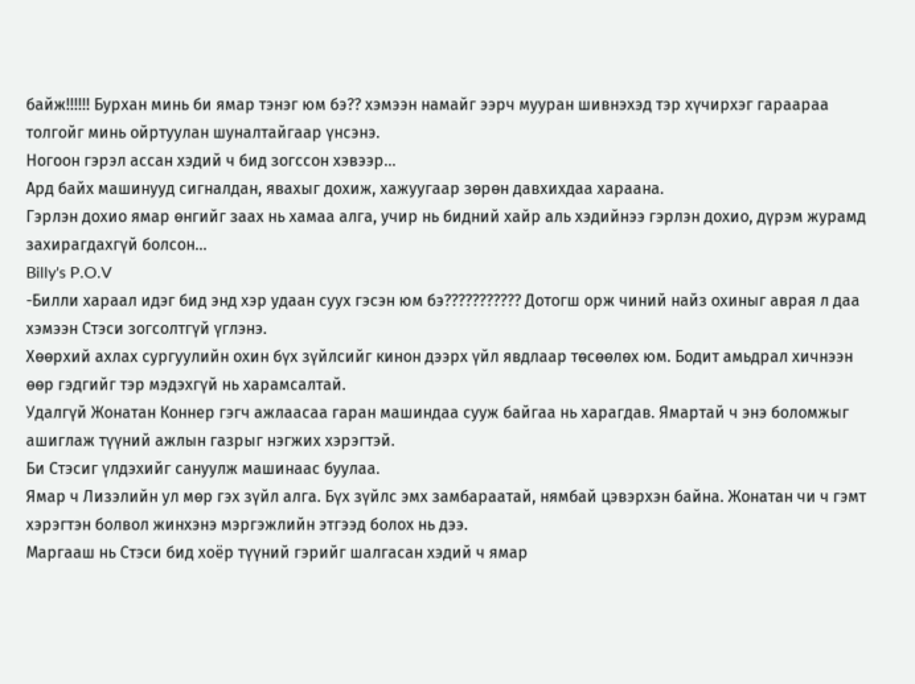байж!!!!!! Бурхан минь би ямар тэнэг юм бэ?? хэмээн намайг ээрч мууран шивнэхэд тэр хүчирхэг гараараа толгойг минь ойртуулан шуналтайгаар үнсэнэ.
Ногоон гэрэл ассан хэдий ч бид зогссон хэвээр...
Ард байх машинууд сигналдан, явахыг дохиж, хажуугаар зөрөн давхихдаа хараана.
Гэрлэн дохио ямар өнгийг заах нь хамаа алга, учир нь бидний хайр аль хэдийнээ гэрлэн дохио, дүрэм журамд захирагдахгүй болсон...
Billy's P.O.V
-Билли хараал идэг бид энд хэр удаан суух гэсэн юм бэ??????????? Дотогш орж чиний найз охиныг аврая л даа хэмээн Стэси зогсолтгүй үглэнэ.
Хөөрхий ахлах сургуулийн охин бүх зүйлсийг кинон дээрх үйл явдлаар төсөөлөх юм. Бодит амьдрал хичнээн өөр гэдгийг тэр мэдэхгүй нь харамсалтай.
Удалгүй Жонатан Коннер гэгч ажлаасаа гаран машиндаа сууж байгаа нь харагдав. Ямартай ч энэ боломжыг ашиглаж түүний ажлын газрыг нэгжих хэрэгтэй.
Би Стэсиг үлдэхийг сануулж машинаас буулаа.
Ямар ч Лизэлийн ул мөр гэх зүйл алга. Бүх зүйлс эмх замбараатай, нямбай цэвэрхэн байна. Жонатан чи ч гэмт хэрэгтэн болвол жинхэнэ мэргэжлийн этгээд болох нь дээ.
Маргааш нь Стэси бид хоёр түүний гэрийг шалгасан хэдий ч ямар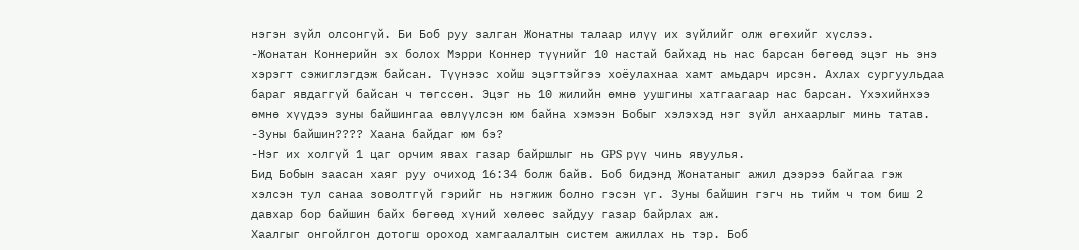нэгэн зүйл олсонгүй. Би Боб руу залган Жонатны талаар илүү их зүйлийг олж өгөхийг хүслээ.
-Жонатан Коннерийн эх болох Мэрри Коннер түүнийг 10 настай байхад нь нас барсан бөгөөд эцэг нь энэ хэрэгт сэжиглэгдэж байсан. Түүнээс хойш эцэгтэйгээ хоёулахнаа хамт амьдарч ирсэн. Ахлах сургуульдаа бараг явдаггүй байсан ч төгссөн. Эцэг нь 10 жилийн өмнө уушгины хатгаагаар нас барсан. Үхэхийнхээ өмнө хүүдээ зуны байшингаа өвлүүлсэн юм байна хэмээн Бобыг хэлэхэд нэг зүйл анхаарлыг минь татав.
-Зуны байшин???? Хаана байдаг юм бэ?
-Нэг их холгүй 1 цаг орчим явах газар байршлыг нь GPS рүү чинь явуулья.
Бид Бобын заасан хаяг руу очиход 16:34 болж байв. Боб бидэнд Жонатаныг ажил дээрээ байгаа гэж хэлсэн тул санаа зоволтгүй гэрийг нь нэгжиж болно гэсэн үг. Зуны байшин гэгч нь тийм ч том биш 2 давхар бор байшин байх бөгөөд хүний хөлөөс зайдуу газар байрлах аж.
Хаалгыг онгойлгон дотогш ороход хамгаалалтын систем ажиллах нь тэр. Боб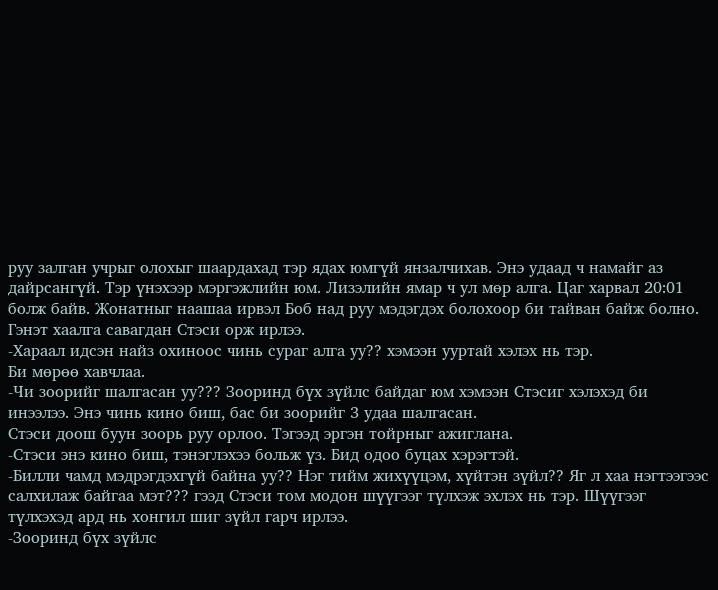руу залган учрыг олохыг шаардахад тэр ядах юмгүй янзалчихав. Энэ удаад ч намайг аз дайрсангүй. Тэр үнэхээр мэргэжлийн юм. Лизэлийн ямар ч ул мөр алга. Цаг харвал 20:01 болж байв. Жонатныг наашаа ирвэл Боб над руу мэдэгдэх болохоор би тайван байж болно. Гэнэт хаалга савагдан Стэси орж ирлээ.
-Хараал идсэн найз охиноос чинь сураг алга уу?? хэмээн ууртай хэлэх нь тэр.
Би мөрөө хавчлаа.
-Чи зоорийг шалгасан уу??? Зооринд бүх зүйлс байдаг юм хэмээн Стэсиг хэлэхэд би инээлээ. Энэ чинь кино биш, бас би зоорийг 3 удаа шалгасан.
Стэси доош буун зоорь руу орлоо. Тэгээд эргэн тойрныг ажиглана.
-Стэси энэ кино биш, тэнэглэхээ больж үз. Бид одоо буцах хэрэгтэй.
-Билли чамд мэдрэгдэхгүй байна уу?? Нэг тийм жихүүцэм, хүйтэн зүйл?? Яг л хаа нэгтээгээс салхилаж байгаа мэт??? гээд Стэси том модон шүүгээг түлхэж эхлэх нь тэр. Шүүгээг түлхэхэд ард нь хонгил шиг зүйл гарч ирлээ.
-Зооринд бүх зүйлс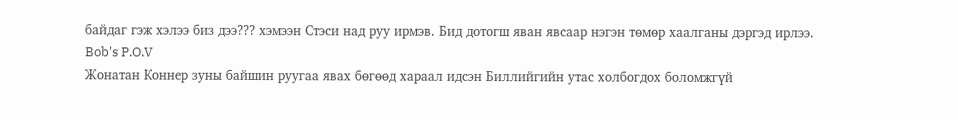байдаг гэж хэлээ биз дээ??? хэмээн Стэси над руу ирмэв. Бид дотогш яван явсаар нэгэн төмөр хаалганы дэргэд ирлээ.
Bob's P.O.V
Жонатан Коннер зуны байшин руугаа явах бөгөөд хараал идсэн Биллийгийн утас холбогдох боломжгүй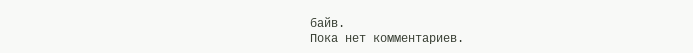байв.
Пока нет комментариев.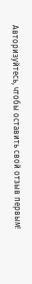Авторизуйтесь, чтобы оставить свой отзыв первым!